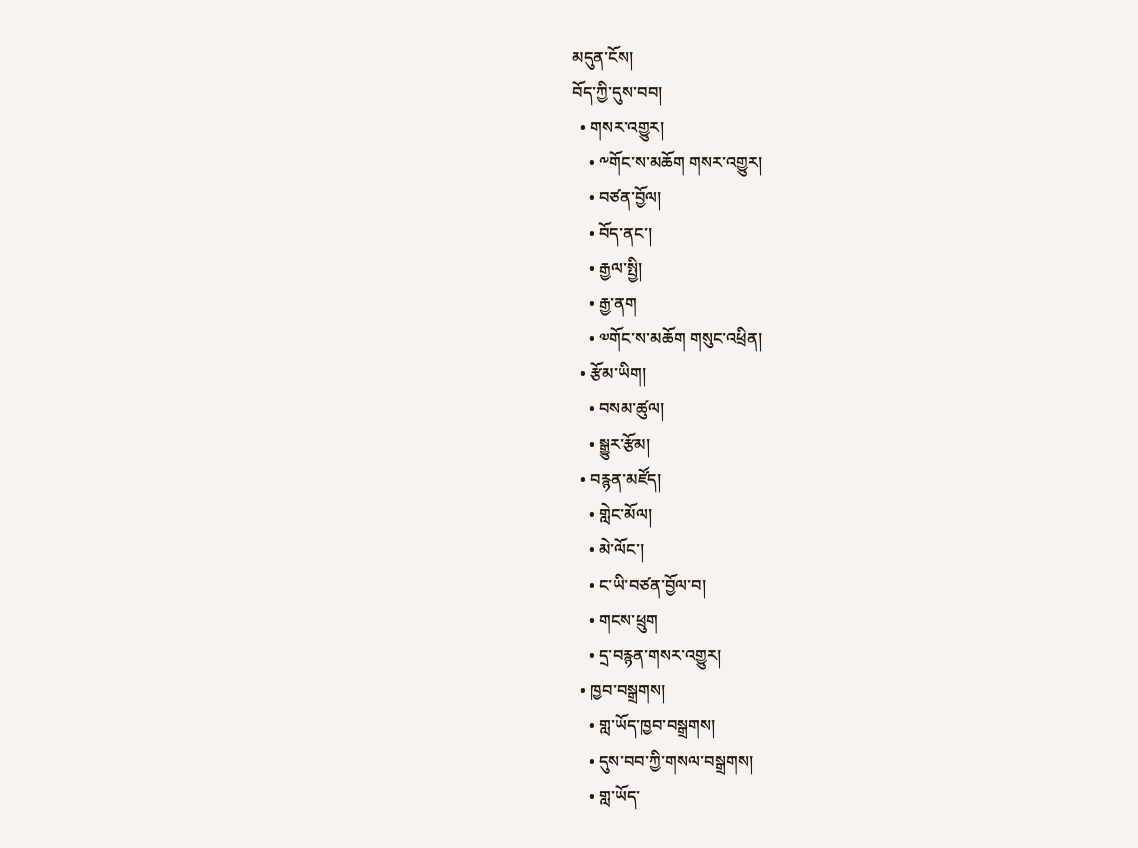མདུན་ངོས།
བོད་ཀྱི་དུས་བབ།
  • གསར་འགྱུར།
    • ༸གོང་ས་མཆོག གསར་འགྱུར།
    • བཙན་བྱོལ།
    • བོད་ནང་།
    • རྒྱལ་སྤྱི།
    • རྒྱ་ནག
    • ༧གོང་ས་མཆོག གསུང་འཕྲིན།
  • རྩོམ་ཡིག།
    • བསམ་ཚུལ།
    • སྒྱུར་རྩོམ།
  • བརྙན་མཛོད།
    • གླེང་མོལ།
    • མེ་ལོང་།
    • ང་ཡི་བཙན་བྱོལ་བ།
    • གངས་ཕྲུག
    • དྲ་བརྙན་གསར་འགྱུར།
  • ཁྱབ་བསྒྲགས།
    • གླ་ཡོད་ཁྱབ་བསྒྲགས།
    • དུས་བབ་ཀྱི་གསལ་བསྒྲགས།
    • གླ་ཡོད་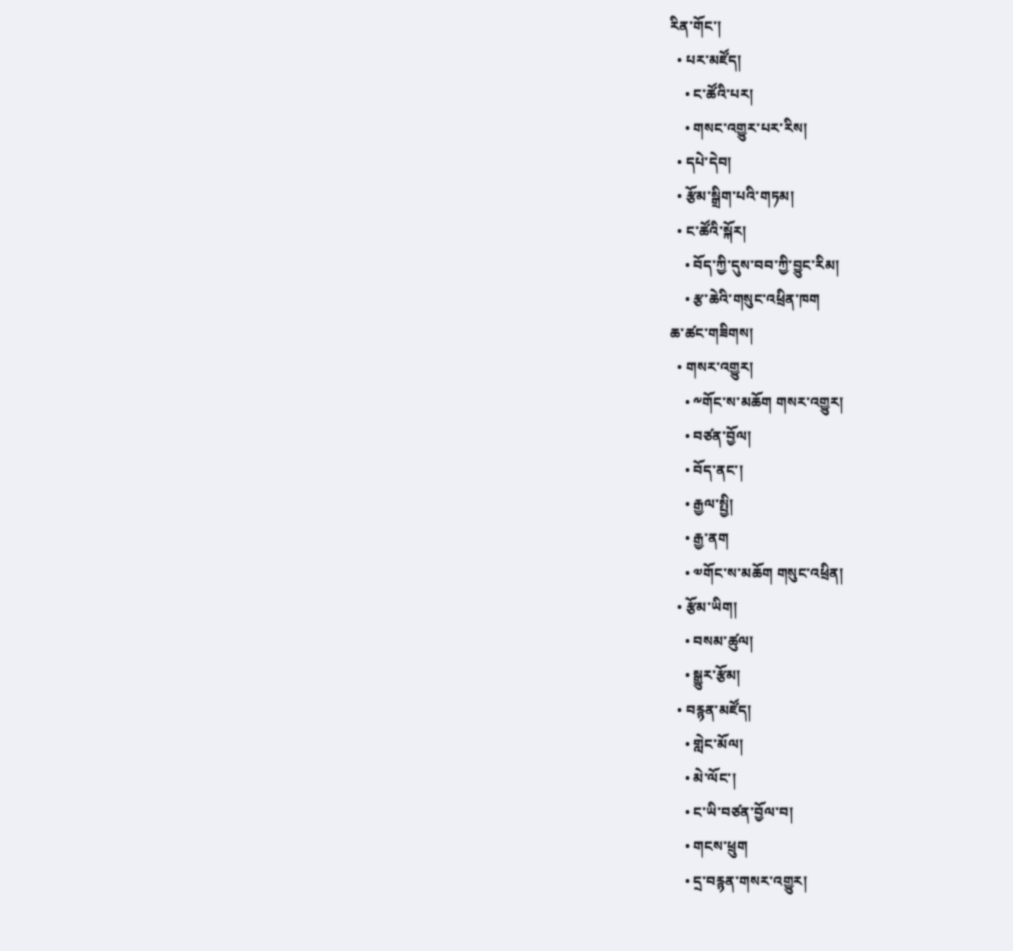རིན་གོང་།
  • པར་མཛོད།
    • ང་ཚོའི་པར།
    • གསང་འགྱུར་པར་རིས།
  • དཔེ་དེབ།
  • རྩོམ་སྒྲིག་པའི་གཏམ།
  • ང་ཚོའི་སྐོར།
    • བོད་ཀྱི་དུས་བབ་ཀྱི་བྱུང་རིམ།
    • རྩ་ཆེའི་གསུང་འཕྲིན་ཁག
ཆ་ཚང་གཟིགས།
  • གསར་འགྱུར།
    • ༸གོང་ས་མཆོག གསར་འགྱུར།
    • བཙན་བྱོལ།
    • བོད་ནང་།
    • རྒྱལ་སྤྱི།
    • རྒྱ་ནག
    • ༧གོང་ས་མཆོག གསུང་འཕྲིན།
  • རྩོམ་ཡིག།
    • བསམ་ཚུལ།
    • སྒྱུར་རྩོམ།
  • བརྙན་མཛོད།
    • གླེང་མོལ།
    • མེ་ལོང་།
    • ང་ཡི་བཙན་བྱོལ་བ།
    • གངས་ཕྲུག
    • དྲ་བརྙན་གསར་འགྱུར།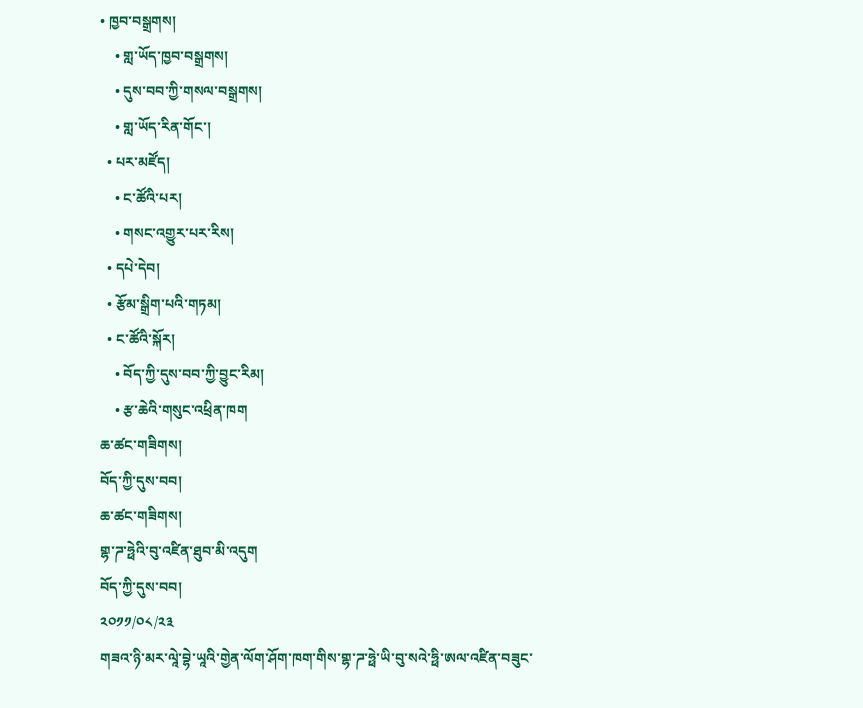• ཁྱབ་བསྒྲགས།
    • གླ་ཡོད་ཁྱབ་བསྒྲགས།
    • དུས་བབ་ཀྱི་གསལ་བསྒྲགས།
    • གླ་ཡོད་རིན་གོང་།
  • པར་མཛོད།
    • ང་ཚོའི་པར།
    • གསང་འགྱུར་པར་རིས།
  • དཔེ་དེབ།
  • རྩོམ་སྒྲིག་པའི་གཏམ།
  • ང་ཚོའི་སྐོར།
    • བོད་ཀྱི་དུས་བབ་ཀྱི་བྱུང་རིམ།
    • རྩ་ཆེའི་གསུང་འཕྲིན་ཁག
ཆ་ཚང་གཟིགས།
བོད་ཀྱི་དུས་བབ།
ཆ་ཚང་གཟིགས།
གྷ་ཌ་ཧྥེའི་བུ་འཛིན་ཐུབ་མི་འདུག
བོད་ཀྱི་དུས་བབ།
༢༠༡༡/༠༨/༢༣
གཟའ་ཉི་མར་ལཱེ་བྷེ་ཡཱའི་གྱེན་ལོག་ཤོག་ཁག་གིས་གྷ་ཌ་ཧྥེ་ཡི་བུ་སའེ་ཧྥི་ཨལ་འཛིན་བཟུང་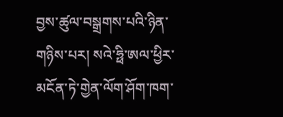བྱས་ཚུལ་བསྒྲགས་པའི་ཉིན་གཉིས་པར། སའེ་ཧྥི་ཨལ་ཕྱིར་མངོན་ཏེ་གྱེན་ལོག་ཤོག་ཁག་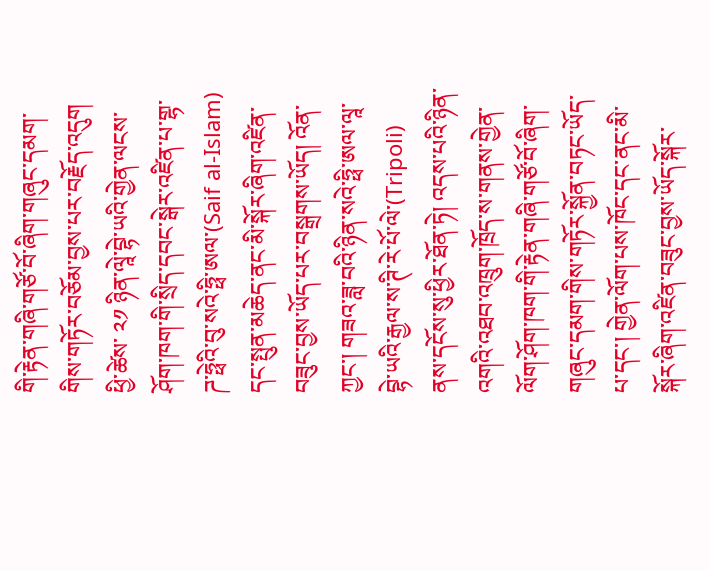གི་རྟེན་གཞི་གཙོ་བོ་ཞིག་གཞུང་དམག་གིས་གཏོར་བཅོམ་བྱས་པར་བརྗོད་འདུག
ཕྱི་ཚེས་ ༢༡ ཉིན་ལཱེ་བྷེ་ཡའི་གྱེན་ལངས་ཤོག་ཁག་གི་སྲིད་དབང་སྒེར་འཛིན་པ་གྷ་ཌ་ཧྥེའི་བུ་སའེ་ཧྥི་ཨལ་(Saif al-Islam) དང་སྤུན་མཆེད་ནང་མི་སྐོར་ཞིག་འཛིན་བཟུང་བྱས་ཡོད་པར་བསྒྲགས་ཡོད། འོན་ཀྱང་། གཟའ་ཟླ་བའི་ཉིན་སའེ་ཧྥི་ཨལ་ལཱ་བྷེ་ཡའི་རྒྱལ་ས་ཊི་རེ་པོ་ལེ་(Tripoli) ནས་དངོས་སུ་ཕྱིར་ཐོན་ཏེ། འདས་པའི་ཉིན་འགའི་འཐབ་འཁྲུག་ཁྲོད་ས་གནས་གྱེན་ལོག་ཤོག་ཁག་གི་རྟེན་གཞི་གཙོ་བོ་ཞིག་གཞུང་དམག་གིས་གཏོར་སྐྱོན་བཏང་ཡོད་པ་དང་། གྱེན་ལོག་པས་ཁོང་དང་ནང་མི་སྐོར་ཞིག་འཛིན་བཟུང་བྱས་ཡོད་སྐོར་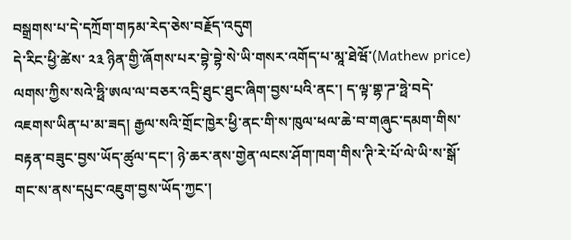བསྒྲགས་པ་དེ་དཀྲོག་གཏམ་རེད་ཅེས་བརྗོད་འདུག
དེ་རིང་ཕྱི་ཚེས་ ༢༣ ཉིན་གྱི་ཞོགས་པར་བྷེ་བྷེ་སེ་ཡི་གསར་འགོད་པ་མཱ་ཐེཝོ་(Mathew price) ལགས་ཀྱིས་སའེ་ཧྥི་ཨལ་ལ་བཅར་འདྲི་ཐུང་ཐུང་ཞིག་བྱས་པའི་ནང་། ད་ལྟ་གྷ་ཌ་ཧྥེ་བདེ་འཇགས་ཡིན་པ་མ་ཟད། རྒྱལ་སའི་གྲོང་ཁྱེར་ཕྱི་ནང་གི་ས་ཁུལ་ཕལ་ཆེ་བ་གཞུང་དམག་གིས་བརྟན་བཟུང་བྱས་ཡོད་ཚུལ་དང་། ཉེ་ཆར་ནས་གྱེན་ལངས་ཤོག་ཁག་གིས་ཊི་རེ་པོ་ལེ་ཡི་ས་སྒོ་གང་ས་ནས་དཔུང་འཇུག་བྱས་ཡོད་ཀྱང་།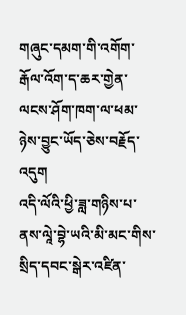གཞུང་དམག་གི་འགོག་རྒོལ་འོག་ད་ཆར་གྱེན་ལངས་ཤོག་ཁག་ལ་ཕམ་ཉེས་བྱུང་ཡོད་ཅེས་བརྗོད་འདུག
འདི་ལོའི་ཕྱི་ཟླ་གཉིས་པ་ནས་ལཱེ་བྷེ་ཡའི་མི་མང་གིས་སྲིད་དབང་སྒེར་འཛིན་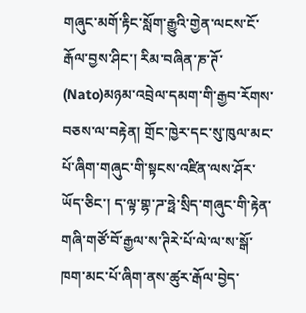གཞུང་མགོ་རྟིང་སློག་རྒྱུའི་གྱེན་ལངས་ངོ་རྒོལ་བྱས་ཤིང་། རིམ་བཞིན་ཎ་ཊོ་ (Nato)མཉམ་འབྲེལ་དམག་གི་རྒྱབ་རོགས་བཅས་ལ་བརྟེན། གྲོང་ཁྱེར་དང་སུ་ཁུལ་མང་པོ་ཞིག་གཞུང་གི་སྟངས་འཛིན་ལས་ཤོར་ཡོད་ཅིང་། ད་ལྟ་གྷ་ཌ་ཧྥེ་སྲིད་གཞུང་གི་རྟེན་གཞི་གཙོ་བོ་རྒྱལ་ས་ཊིརེ་པོ་ལེ་ལ་ས་སྒོ་ཁག་མང་པོ་ཞིག་ནས་ཚུར་རྒོལ་བྱེད་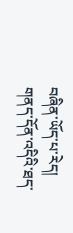བཞིན་ཡོད་པ་རེད། གནད་དོན་འདིའི་ཐད་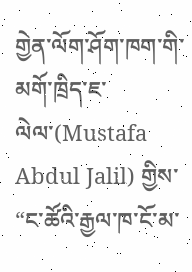གྱེན་ལོག་ཤོག་ཁག་གི་མགོ་ཁྲིད་ཇ་ལེལ་(Mustafa Abdul Jalil) གྱིས་ “ང་ཚོའི་རྒྱལ་ཁ་ངོ་མ་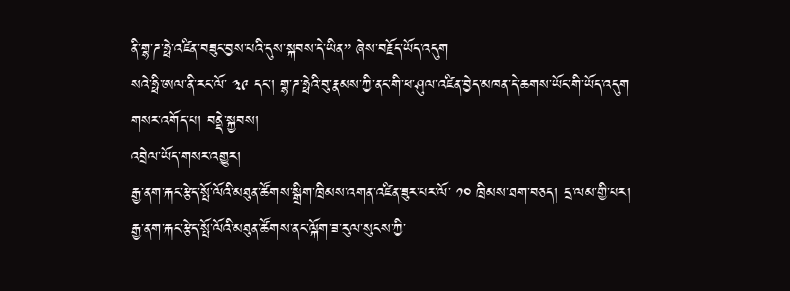ནི་གྷ་ཌ་ཧྥེ་འཛིན་བཟུང་བྱས་པའི་དུས་སྐབས་དེ་ཡིན” ཞེས་བརྗོད་ཡོད་འདུག
སའེ་ཧྥི་ཨལ་ནི་རང་ལོ་ ༣༩ དང་། གྷ་ཌ་ཧྥེའི་བུ་རྣམས་ཀྱི་ནང་གི་ཕ་ཤུལ་འཛིན་བྱེད་མཁན་དེ་ཆགས་ཡོང་གི་ཡོད་འདུག
གསར་འགོད་པ། བནྡེ་སྐྱབས།
འབྲེལ་ཡོད་གསར་འགྱུར།
རྒྱ་ནག་རྐང་རྩེད་སྤོ་ལོའི་མཐུན་ཚོགས་སྒྲིག་ཁྲིམས་འགན་འཛིན་ཟུར་པར་ལོ་ ༡༠ ཁྲིམས་ཐག་བཅད། དྲ་ལམ་གྱི་པར།
རྒྱ་ནག་རྐང་རྩེད་སྤོ་ལོའི་མཐུན་ཚོགས་ནང་ལྐོག་ཟ་རུལ་སུངས་ཀྱི་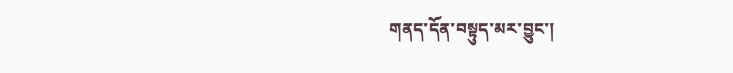གནད་དོན་བསྟུད་མར་བྱུང་།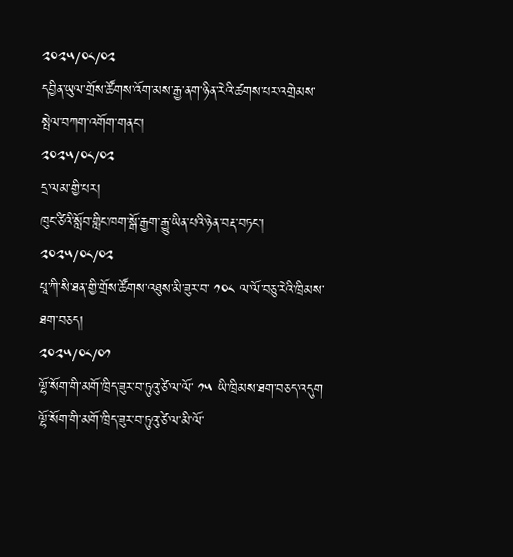༢༠༢༥/༠༨/༠༢
དབྱིན་ཡུལ་གྲོས་ཚོགས་འོག་མས་རྒྱ་ནག་ཉིན་རེའི་ཚགས་པར་འགྲེམས་སྤེལ་བཀག་འགོག་གནང་།
༢༠༢༥/༠༨/༠༢
དྲ་ལམ་གྱི་པར།
ཁུང་ཙིའི་སློབ་གླིང་ཁག་སྒོ་རྒྱག་རྒྱུ་ཡིན་པའི་ཉེན་བརྡ་བཏང་།
༢༠༢༥/༠༨/༠༢
པཱ་ཀི་སི་ཐན་གྱི་གྲོས་ཚོགས་འཐུས་མི་ཟུར་བ་ ༡༠༨ ལ་ལོ་བཅུ་རེའི་ཁྲིམས་ཐག་བཅད།
༢༠༢༥/༠༨/༠༡
ལྷོ་སོག་གི་མགོ་ཁྲིད་ཟུར་བ་ཏུའུ་ཙེ་ལ་ལོ་ ༡༥ ཡི་ཁྲིམས་ཐག་བཅད་འདུག
ལྷོ་སོག་གི་མགོ་ཁྲིད་ཟུར་བ་ཏུའུ་ཙེ་ལ་མི་ལོ་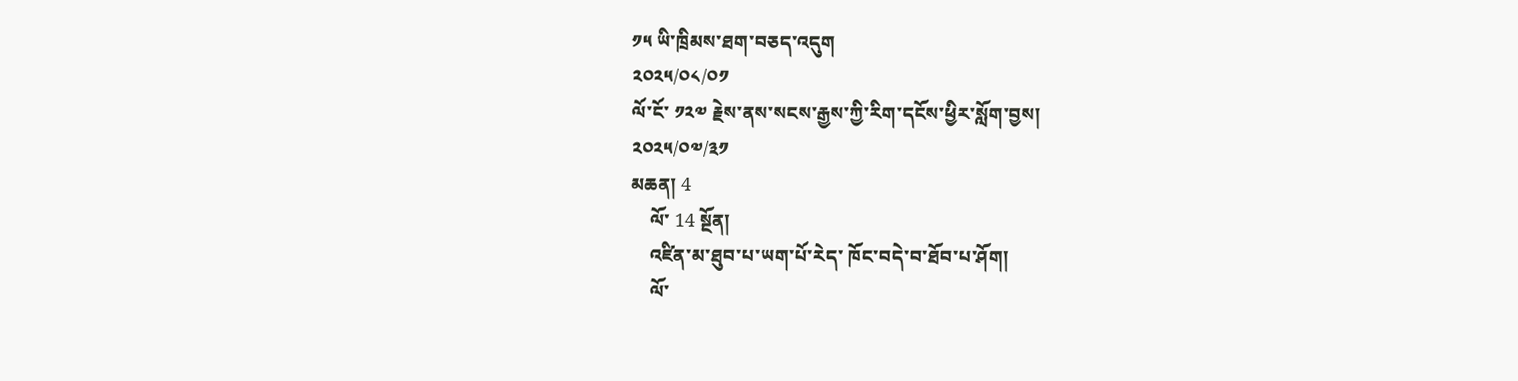༡༥ ཡི་ཁྲིམས་ཐག་བཅད་འདུག
༢༠༢༥/༠༨/༠༡
ལོ་ངོ་ ༡༢༧ རྗེས་ནས་སངས་རྒྱས་ཀྱི་རིག་དངོས་ཕྱིར་སློག་བྱས།
༢༠༢༥/༠༧/༣༡
མཆན། 4
    ལོ་ 14 སྔོན།
    འཛིན་མ་ཐུབ་པ་ཡག་པོ་རེད་ ཁོང་བདེ་བ་ཐོབ་པ་ཤོག།
    ལོ་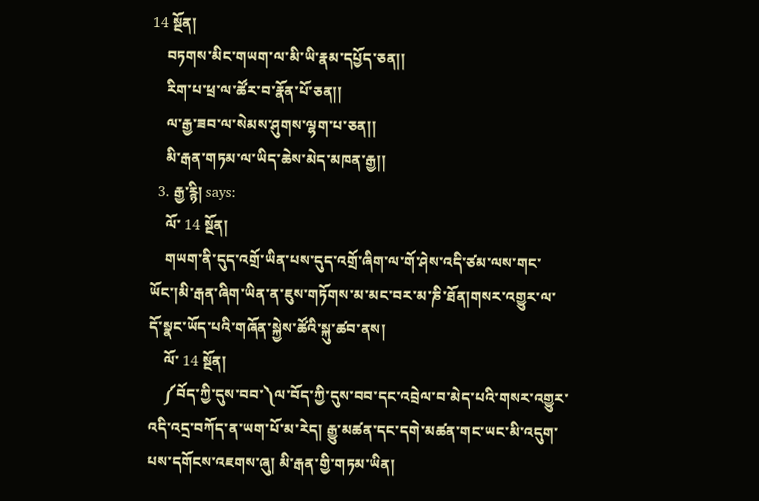14 སྔོན།
    བཏགས་མིང་གཡག་ལ་མི་ཡི་རྣམ་དཔྱོད་ཅན།།
    རིག་པ་ཕྲ་ལ་ཚོར་བ་རྣོན་པོ་ཅན།།
    ལ་རྒྱ་ཟབ་ལ་སེམས་ཤུགས་ལྷག་པ་ཅན།།
    མི་རྒན་གཏམ་ལ་ཡིད་ཆེས་མེད་མཁན་རྒྱ།།
  3. རྒྱ་རྙི། says:
    ལོ་ 14 སྔོན།
    གཡག་ནི་དུད་འགྲོ་ཡིན་པས་དུད་འགྲོ་ཞིག་ལ་གོ་ཤེས་འདི་ཙམ་ལས་གང་ཡོང་།མི་རྒན་ཞིག་ཡིན་ན་ཇུས་གཏོགས་མ་མང་བར་མ་ཎི་ཐོན།གསར་འགྱུར་ལ་དོ་སྣང་ཡོད་པའི་གཞོན་སྐྱེས་ཚོའི་སྐུ་ཚབ་ནས།
    ལོ་ 14 སྔོན།
    ༼བོད་ཀྱི་དུས་བབ་༽ལ་བོད་ཀྱི་དུས་བབ་དང་འབྲེལ་བ་མེད་པའི་གསར་འགྱུར་འདི་འདྲ་བཀོད་ན་ཡག་པོ་མ་རེད། རྒྱུ་མཚན་དང་དགེ་མཚན་གང་ཡང་མི་འདུག་པས་དགོངས་འཇགས་ཞུ། མི་རྒན་གྱི་གཏམ་ཡིན།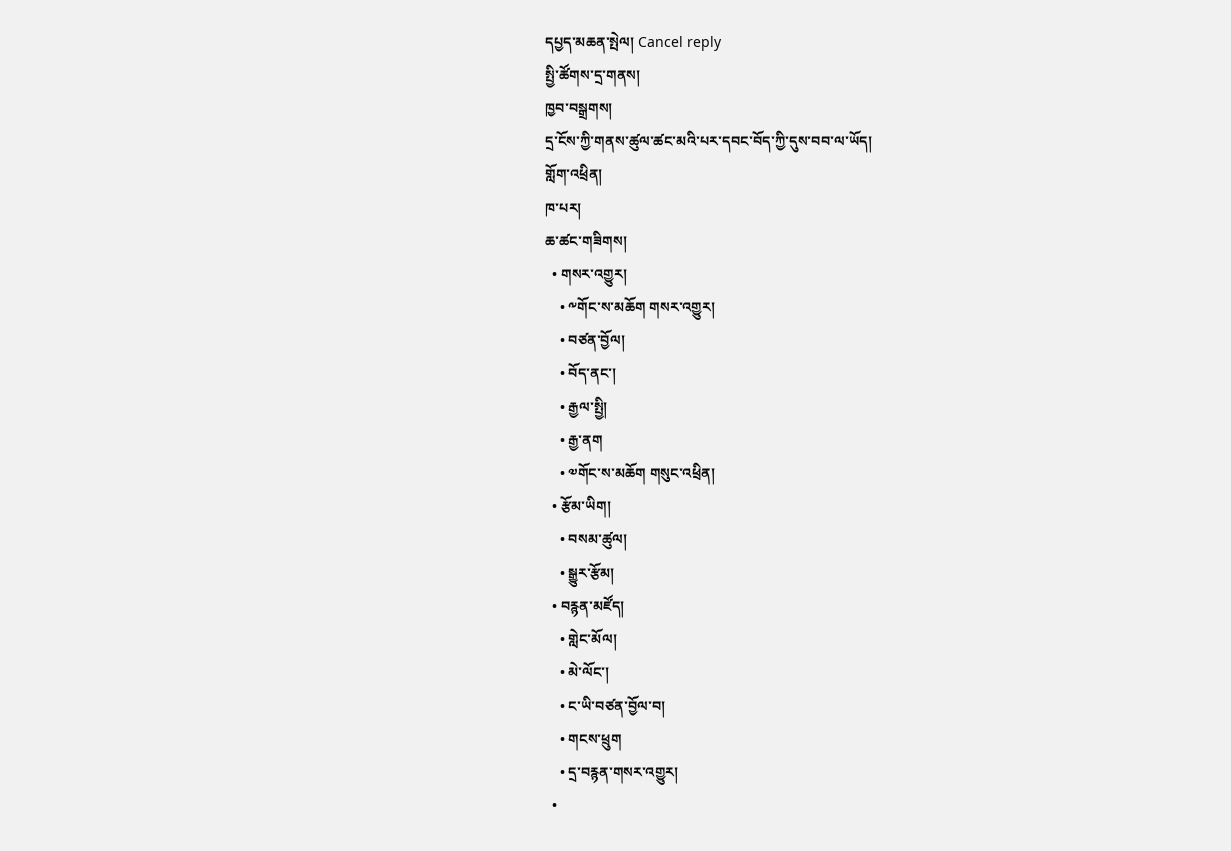དཔྱད་མཆན་སྤེལ། Cancel reply
སྤྱི་ཚོགས་དྲ་གནས།
ཁྱབ་བསྒྲགས།
དྲ་ངོས་ཀྱི་གནས་ཚུལ་ཚང་མའི་པར་དབང་བོད་ཀྱི་དུས་བབ་ལ་ཡོད།
གློག་འཕྲིན།
ཁ་པར།
ཆ་ཚང་གཟིགས།
  • གསར་འགྱུར།
    • ༸གོང་ས་མཆོག གསར་འགྱུར།
    • བཙན་བྱོལ།
    • བོད་ནང་།
    • རྒྱལ་སྤྱི།
    • རྒྱ་ནག
    • ༧གོང་ས་མཆོག གསུང་འཕྲིན།
  • རྩོམ་ཡིག།
    • བསམ་ཚུལ།
    • སྒྱུར་རྩོམ།
  • བརྙན་མཛོད།
    • གླེང་མོལ།
    • མེ་ལོང་།
    • ང་ཡི་བཙན་བྱོལ་བ།
    • གངས་ཕྲུག
    • དྲ་བརྙན་གསར་འགྱུར།
  •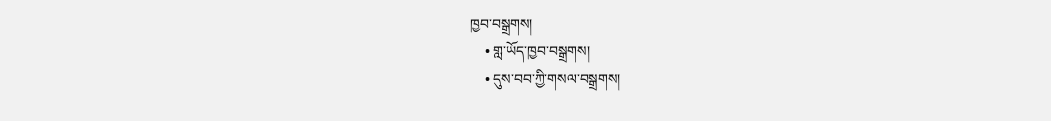ཁྱབ་བསྒྲགས།
    • གླ་ཡོད་ཁྱབ་བསྒྲགས།
    • དུས་བབ་ཀྱི་གསལ་བསྒྲགས།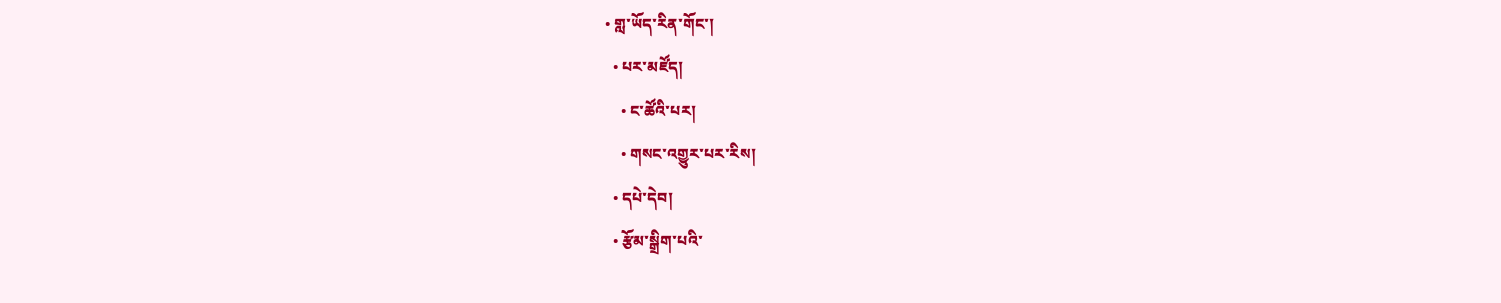• གླ་ཡོད་རིན་གོང་།
  • པར་མཛོད།
    • ང་ཚོའི་པར།
    • གསང་འགྱུར་པར་རིས།
  • དཔེ་དེབ།
  • རྩོམ་སྒྲིག་པའི་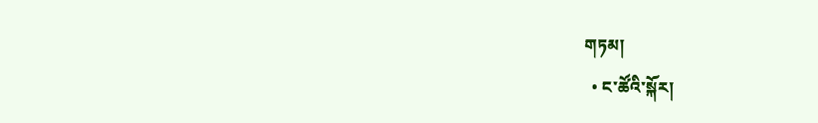གཏམ།
  • ང་ཚོའི་སྐོར།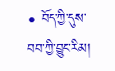• བོད་ཀྱི་དུས་བབ་ཀྱི་བྱུང་རིམ།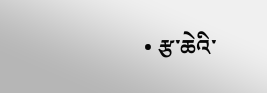• རྩ་ཆེའི་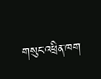གསུང་འཕྲིན་ཁག